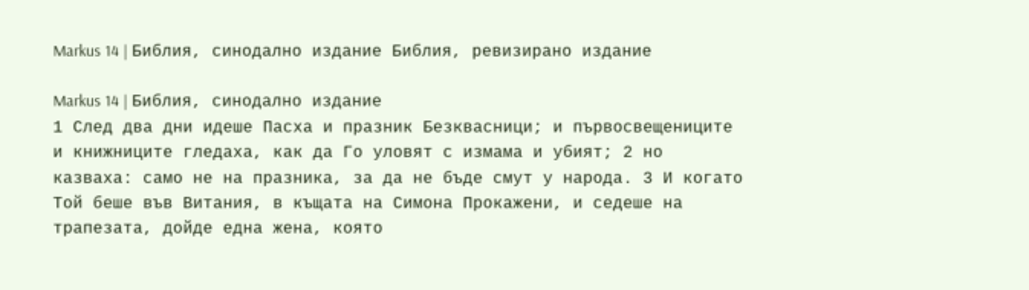Markus 14 | Библия, синодално издание Библия, ревизирано издание

Markus 14 | Библия, синодално издание
1 След два дни идеше Пасха и празник Безквасници; и първосвещениците и книжниците гледаха, как да Го уловят с измама и убият; 2 но казваха: само не на празника, за да не бъде смут у народа. 3 И когато Той беше във Витания, в къщата на Симона Прокажени, и седеше на трапезата, дойде една жена, която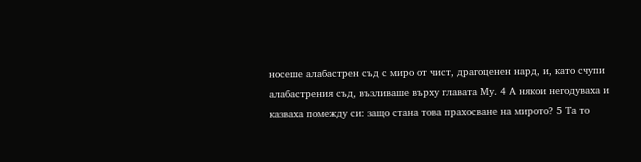носеше алабастрен съд с миро от чист, драгоценен нард, и, като счупи алабастрения съд, възливаше върху главата Му. 4 А някои негодуваха и казваха помежду си: защо стана това прахосване на мирото? 5 Та то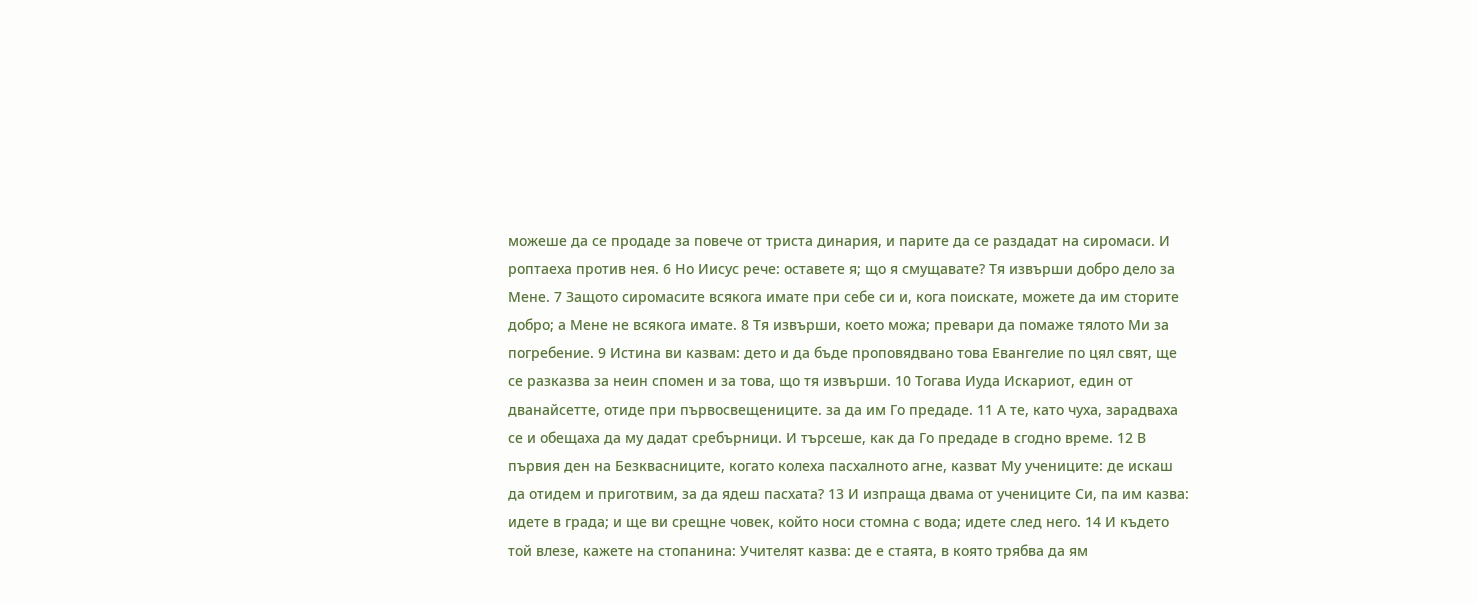можеше да се продаде за повече от триста динария, и парите да се раздадат на сиромаси. И роптаеха против нея. 6 Но Иисус рече: оставете я; що я смущавате? Тя извърши добро дело за Мене. 7 Защото сиромасите всякога имате при себе си и, кога поискате, можете да им сторите добро; а Мене не всякога имате. 8 Тя извърши, което можа; превари да помаже тялото Ми за погребение. 9 Истина ви казвам: дето и да бъде проповядвано това Евангелие по цял свят, ще се разказва за неин спомен и за това, що тя извърши. 10 Тогава Иуда Искариот, един от дванайсетте, отиде при първосвещениците. за да им Го предаде. 11 А те, като чуха, зарадваха се и обещаха да му дадат сребърници. И търсеше, как да Го предаде в сгодно време. 12 В първия ден на Безквасниците, когато колеха пасхалното агне, казват Му учениците: де искаш да отидем и приготвим, за да ядеш пасхата? 13 И изпраща двама от учениците Си, па им казва: идете в града; и ще ви срещне човек, който носи стомна с вода; идете след него. 14 И където той влезе, кажете на стопанина: Учителят казва: де е стаята, в която трябва да ям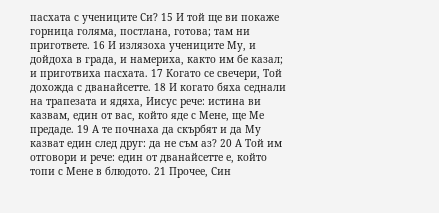пасхата с учениците Си? 15 И той ще ви покаже горница голяма, постлана, готова; там ни пригответе. 16 И излязоха учениците Му, и дойдоха в града, и намериха, както им бе казал; и приготвиха пасхата. 17 Когато се свечери, Той дохожда с дванайсетте. 18 И когато бяха седнали на трапезата и ядяха, Иисус рече: истина ви казвам, един от вас, който яде с Мене, ще Ме предаде. 19 А те почнаха да скърбят и да Му казват един след друг: да не съм аз? 20 А Той им отговори и рече: един от дванайсетте е, който топи с Мене в блюдото. 21 Прочее, Син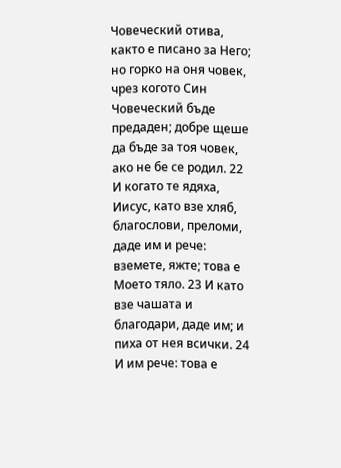Човеческий отива, както е писано за Него; но горко на оня човек, чрез когото Син Човеческий бъде предаден; добре щеше да бъде за тоя човек, ако не бе се родил. 22 И когато те ядяха, Иисус, като взе хляб, благослови, преломи, даде им и рече: вземете, яжте; това е Моето тяло. 23 И като взе чашата и благодари, даде им; и пиха от нея всички. 24 И им рече: това е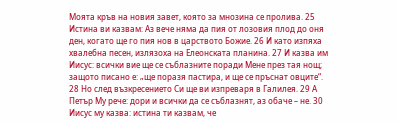Моята кръв на новия завет, която за мнозина се пролива. 25 Истина ви казвам: Аз вече няма да пия от лозовия плод до оня ден, когато ще го пия нов в царството Божие. 26 И като изпяха хвалебна песен, излязоха на Елеонската планина. 27 И казва им Иисус: всички вие ще се съблазните поради Мене през тая нощ; защото писано е: „ще поразя пастира, и ще се пръснат овците“. 28 Но след възкресението Си ще ви изпреваря в Галилея. 29 А Петър Му рече: дори и всички да се съблазнят, аз обаче – не. 30 Иисус му казва: истина ти казвам, че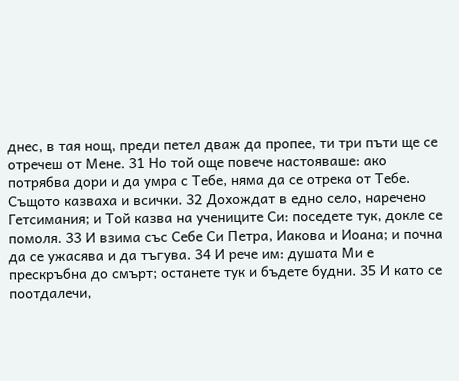днес, в тая нощ, преди петел дваж да пропее, ти три пъти ще се отречеш от Мене. 31 Но той още повече настояваше: ако потрябва дори и да умра с Тебе, няма да се отрека от Тебе. Същото казваха и всички. 32 Дохождат в едно село, наречено Гетсимания; и Той казва на учениците Си: поседете тук, докле се помоля. 33 И взима със Себе Си Петра, Иакова и Иоана; и почна да се ужасява и да тъгува. 34 И рече им: душата Ми е прескръбна до смърт; останете тук и бъдете будни. 35 И като се поотдалечи,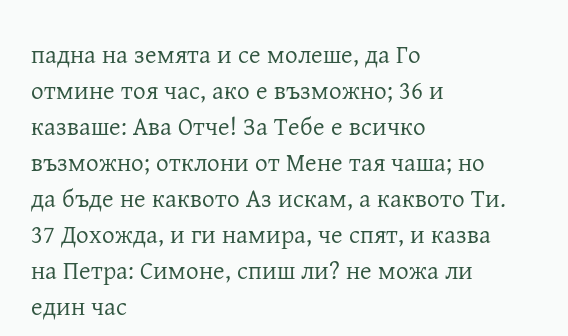падна на земята и се молеше, да Го отмине тоя час, ако е възможно; 36 и казваше: Ава Отче! За Тебе е всичко възможно; отклони от Мене тая чаша; но да бъде не каквото Аз искам, а каквото Ти. 37 Дохожда, и ги намира, че спят, и казва на Петра: Симоне, спиш ли? не можа ли един час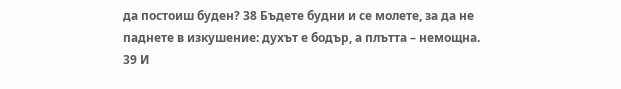да постоиш буден? 38 Бъдете будни и се молете, за да не паднете в изкушение: духът е бодър, а плътта – немощна. 39 И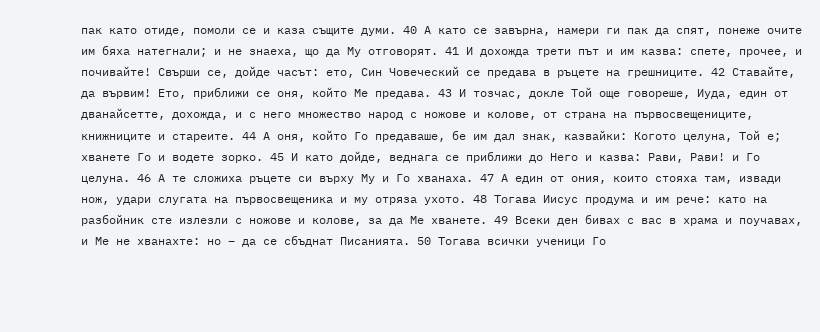пак като отиде, помоли се и каза същите думи. 40 А като се завърна, намери ги пак да спят, понеже очите им бяха натегнали; и не знаеха, що да Му отговорят. 41 И дохожда трети път и им казва: спете, прочее, и почивайте! Свърши се, дойде часът: ето, Син Човеческий се предава в ръцете на грешниците. 42 Ставайте, да вървим! Ето, приближи се оня, който Ме предава. 43 И тозчас, докле Той още говореше, Иуда, един от дванайсетте, дохожда, и с него множество народ с ножове и колове, от страна на първосвещениците, книжниците и стареите. 44 А оня, който Го предаваше, бе им дал знак, казвайки: Когото целуна, Той е; хванете Го и водете зорко. 45 И като дойде, веднага се приближи до Него и казва: Рави, Рави! и Го целуна. 46 А те сложиха ръцете си върху Му и Го хванаха. 47 А един от ония, които стояха там, извади нож, удари слугата на първосвещеника и му отряза ухото. 48 Тогава Иисус продума и им рече: като на разбойник сте излезли с ножове и колове, за да Ме хванете. 49 Всеки ден бивах с вас в храма и поучавах, и Ме не хванахте: но – да се сбъднат Писанията. 50 Тогава всички ученици Го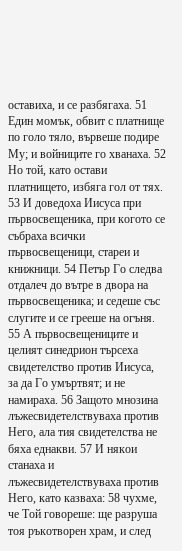оставиха, и се разбягаха. 51 Един момък, обвит с платнище по голо тяло, вървеше подире Му; и войниците го хванаха. 52 Но той, като остави платнището, избяга гол от тях. 53 И доведоха Иисуса при първосвещеника, при когото се събраха всички първосвещеници, стареи и книжници. 54 Петър Го следва отдалеч до вътре в двора на първосвещеника; и седеше със слугите и се грееше на огъня. 55 А първосвещениците и целият синедрион търсеха свидетелство против Иисуса, за да Го умъртвят; и не намираха. 56 Защото мнозина лъжесвидетелствуваха против Него, ала тия свидетелства не бяха еднакви. 57 И някои станаха и лъжесвидетелствуваха против Него, като казваха: 58 чухме, че Той говореше: ще разруша тоя ръкотворен храм, и след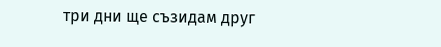три дни ще съзидам друг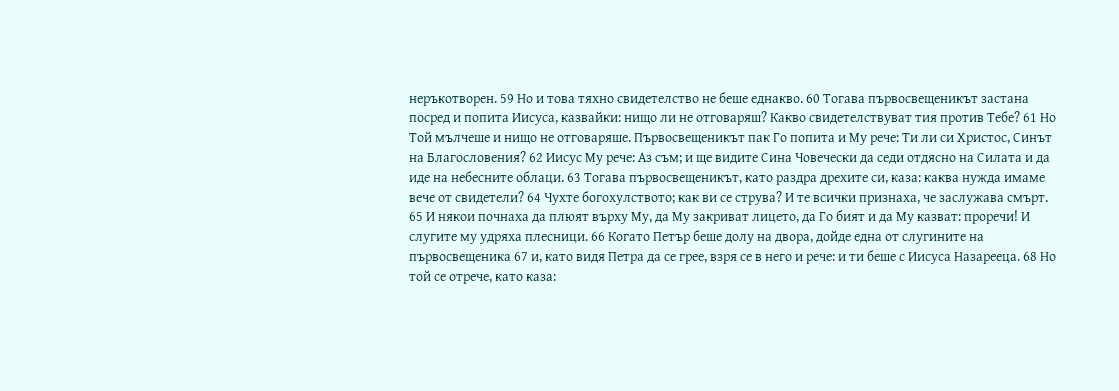неръкотворен. 59 Но и това тяхно свидетелство не беше еднакво. 60 Тогава първосвещеникът застана посред и попита Иисуса, казвайки: нищо ли не отговаряш? Какво свидетелствуват тия против Тебе? 61 Но Той мълчеше и нищо не отговаряше. Първосвещеникът пак Го попита и Му рече: Ти ли си Христос, Синът на Благословения? 62 Иисус Му рече: Аз съм; и ще видите Сина Човечески да седи отдясно на Силата и да иде на небесните облаци. 63 Тогава първосвещеникът, като раздра дрехите си, каза: каква нужда имаме вече от свидетели? 64 Чухте богохулството; как ви се струва? И те всички признаха, че заслужава смърт. 65 И някои почнаха да плюят върху Му, да Му закриват лицето, да Го бият и да Му казват: проречи! И слугите му удряха плесници. 66 Когато Петър беше долу на двора, дойде една от слугините на първосвещеника 67 и, като видя Петра да се грее, взря се в него и рече: и ти беше с Иисуса Назарееца. 68 Но той се отрече, като каза: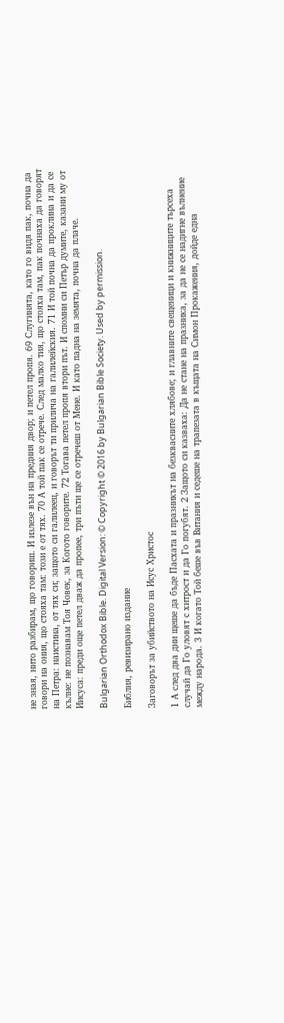не зная, нито разбирам, що говориш. И излезе вън на предния двор; и петел пропя. 69 Слугинята, като го видя пак, почна да говори на ония, що стояха там: този е от тях. 70 А той пак се отрече. След малко тия, що стояха там, пак почнаха да говорят на Петра: наистина, от тях си; защото си галилеец, и говорът ти прилича на галилейския. 71 И той почна да проклина и да се кълне: не познавам Тоя Човек, за Когото говорите. 72 Тогава петел пропя втори път. И спомни си Петър думите, казани му от Иисуса: преди още петел дваж да пропее, три пъти ще се отречеш от Мене. И като падна на земята, почна да плаче.

Bulgarian Orthodox Bible. Digital Version: © Copyright © 2016 by Bulgarian Bible Society. Used by permission.

Библия, ревизирано издание

Заговорът за убийството на Исус Христос

1 А след два дни щеше да бъде Пасхата и празникът на безквасните хлябове; и главните свещеници и книжниците търсеха случай да Го уловят с хитрост и да Го погубят. 2 Защото си казваха: Да не стане на празника, за да не се надигне вълнение между народа. 3 И когато Той беше във Витания и седеше на трапезата в къщата на Симон Прокажения, дойде една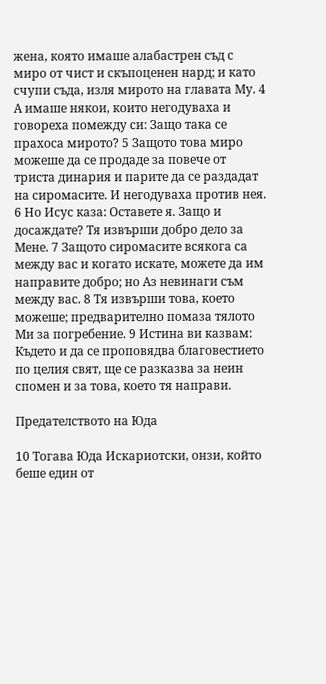жена, която имаше алабастрен съд с миро от чист и скъпоценен нард; и като счупи съда, изля мирото на главата Му. 4 А имаше някои, които негодуваха и говореха помежду си: Защо така се прахоса мирото? 5 Защото това миро можеше да се продаде за повече от триста динария и парите да се раздадат на сиромасите. И негодуваха против нея. 6 Но Исус каза: Оставете я. Защо и досаждате? Тя извърши добро дело за Мене. 7 Защото сиромасите всякога са между вас и когато искате, можете да им направите добро; но Аз невинаги съм между вас. 8 Тя извърши това, което можеше; предварително помаза тялото Ми за погребение. 9 Истина ви казвам: Където и да се проповядва благовестието по целия свят, ще се разказва за неин спомен и за това, което тя направи.

Предателството на Юда

10 Тогава Юда Искариотски, онзи, който беше един от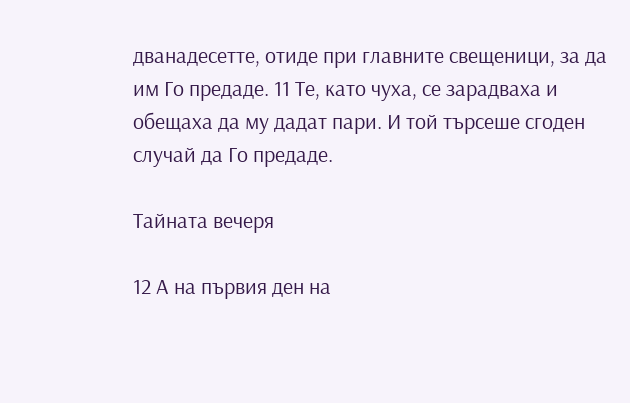дванадесетте, отиде при главните свещеници, за да им Го предаде. 11 Те, като чуха, се зарадваха и обещаха да му дадат пари. И той търсеше сгоден случай да Го предаде.

Тайната вечеря

12 А на първия ден на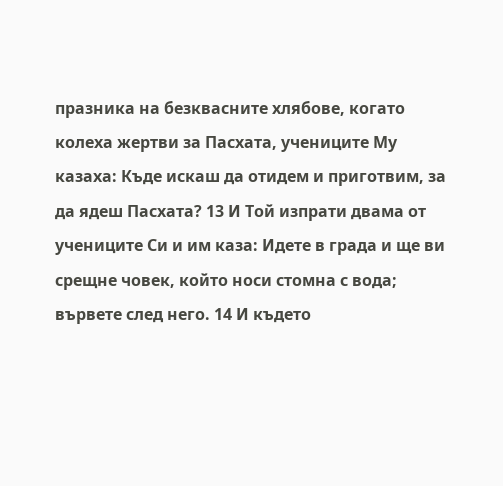празника на безквасните хлябове, когато колеха жертви за Пасхата, учениците Му казаха: Къде искаш да отидем и приготвим, за да ядеш Пасхата? 13 И Той изпрати двама от учениците Си и им каза: Идете в града и ще ви срещне човек, който носи стомна с вода; вървете след него. 14 И където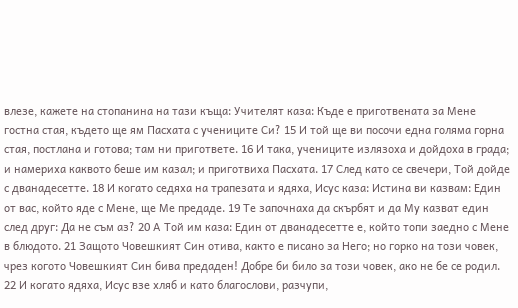влезе, кажете на стопанина на тази къща: Учителят каза: Къде е приготвената за Мене гостна стая, където ще ям Пасхата с учениците Си? 15 И той ще ви посочи една голяма горна стая, постлана и готова; там ни пригответе. 16 И така, учениците излязоха и дойдоха в града; и намериха каквото беше им казал; и приготвиха Пасхата. 17 След като се свечери, Той дойде с дванадесетте. 18 И когато седяха на трапезата и ядяха, Исус каза: Истина ви казвам: Един от вас, който яде с Мене, ще Ме предаде. 19 Те започнаха да скърбят и да Му казват един след друг: Да не съм аз? 20 А Той им каза: Един от дванадесетте е, който топи заедно с Мене в блюдото. 21 Защото Човешкият Син отива, както е писано за Него; но горко на този човек, чрез когото Човешкият Син бива предаден! Добре би било за този човек, ако не бе се родил. 22 И когато ядяха, Исус взе хляб и като благослови, разчупи,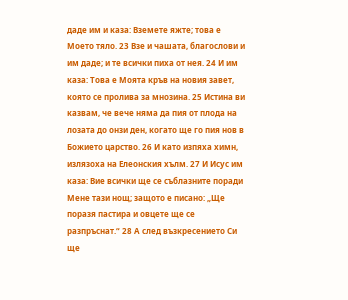даде им и каза: Вземете яжте; това е Моето тяло. 23 Взе и чашата, благослови и им даде; и те всички пиха от нея. 24 И им каза: Това е Моята кръв на новия завет, която се пролива за мнозина. 25 Истина ви казвам, че вече няма да пия от плода на лозата до онзи ден, когато ще го пия нов в Божието царство. 26 И като изпяха химн, излязоха на Елеонския хълм. 27 И Исус им каза: Вие всички ще се съблазните поради Мене тази нощ; защото е писано: „Ще поразя пастира и овцете ще се разпръснат.“ 28 А след възкресението Си ще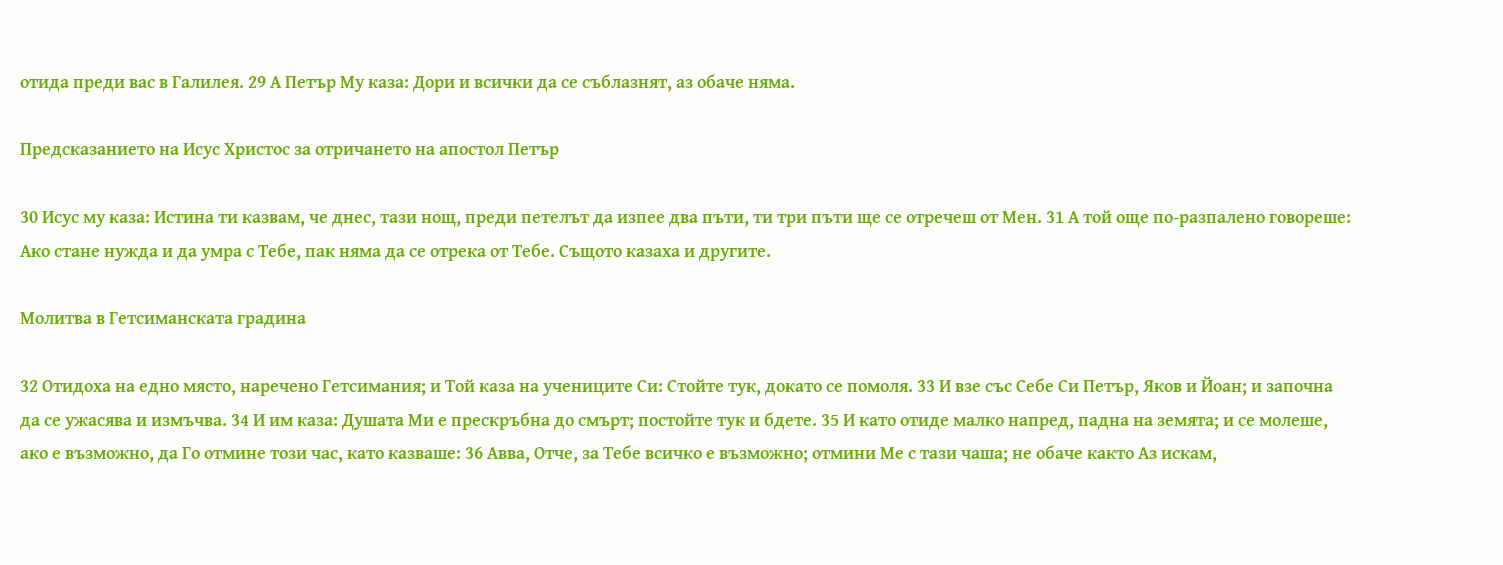отида преди вас в Галилея. 29 А Петър Му каза: Дори и всички да се съблазнят, аз обаче няма.

Предсказанието на Исус Христос за отричането на апостол Петър

30 Исус му каза: Истина ти казвам, че днес, тази нощ, преди петелът да изпее два пъти, ти три пъти ще се отречеш от Мен. 31 А той още по-разпалено говореше: Ако стане нужда и да умра с Тебе, пак няма да се отрека от Тебе. Същото казаха и другите.

Молитва в Гетсиманската градина

32 Отидоха на едно място, наречено Гетсимания; и Той каза на учениците Си: Стойте тук, докато се помоля. 33 И взе със Себе Си Петър, Яков и Йоан; и започна да се ужасява и измъчва. 34 И им каза: Душата Ми е прескръбна до смърт; постойте тук и бдете. 35 И като отиде малко напред, падна на земята; и се молеше, ако е възможно, да Го отмине този час, като казваше: 36 Авва, Отче, за Тебе всичко е възможно; отмини Ме с тази чаша; не обаче както Аз искам,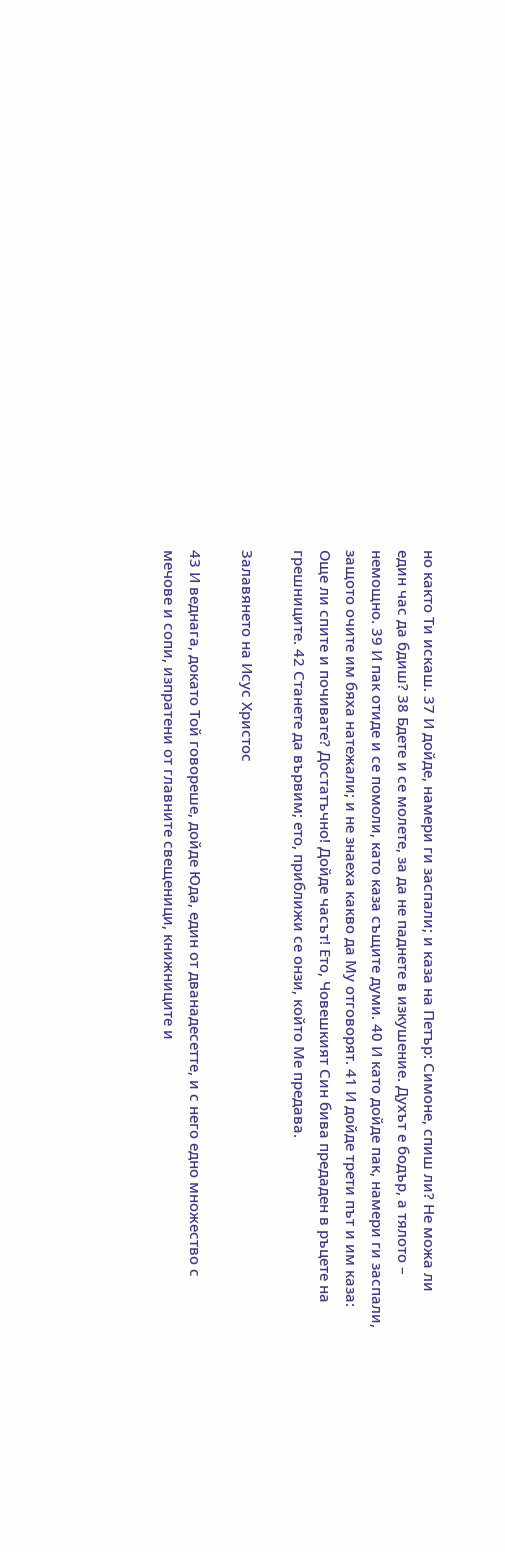но както Ти искаш. 37 И дойде, намери ги заспали; и каза на Петър: Симоне, спиш ли? Не можа ли един час да бдиш? 38 Бдете и се молете, за да не паднете в изкушение. Духът е бодър, а тялото – немощно. 39 И пак отиде и се помоли, като каза същите думи. 40 И като дойде пак, намери ги заспали, защото очите им бяха натежали; и не знаеха какво да Му отговорят. 41 И дойде трети път и им каза: Още ли спите и почивате? Достатъчно! Дойде часът! Ето, Човешкият Син бива предаден в ръцете на грешниците. 42 Станете да вървим; ето, приближи се онзи, който Ме предава.

Залавянето на Исус Христос

43 И веднага, докато Той говореше, дойде Юда, един от дванадесетте, и с него едно множество с мечове и сопи, изпратени от главните свещеници, книжниците и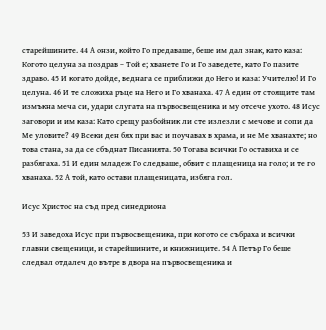старейшините. 44 А онзи, който Го предаваше, беше им дал знак, като каза: Когото целуна за поздрав – Той е; хванете Го и Го заведете, като Го пазите здраво. 45 И когато дойде, веднага се приближи до Него и каза: Учителю! И Го целуна. 46 И те сложиха ръце на Него и Го хванаха. 47 А един от стоящите там измъкна меча си, удари слугата на първосвещеника и му отсече ухото. 48 Исус заговори и им каза: Като срещу разбойник ли сте излезли с мечове и сопи да Ме уловите? 49 Всеки ден бях при вас и поучавах в храма, и не Ме хванахте; но това стана, за да се сбъднат Писанията. 50 Тогава всички Го оставиха и се разбягаха. 51 И един младеж Го следваше, обвит с плащеница на голо; и те го хванаха. 52 А той, като остави плащеницата, избяга гол.

Исус Христос на съд пред синедриона

53 И заведоха Исус при първосвещеника, при когото се събраха и всички главни свещеници, и старейшините, и книжниците. 54 А Петър Го беше следвал отдалеч до вътре в двора на първосвещеника и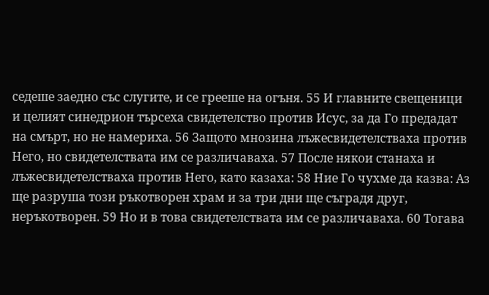седеше заедно със слугите, и се грееше на огъня. 55 И главните свещеници и целият синедрион търсеха свидетелство против Исус, за да Го предадат на смърт, но не намериха. 56 Защото мнозина лъжесвидетелстваха против Него, но свидетелствата им се различаваха. 57 После някои станаха и лъжесвидетелстваха против Него, като казаха: 58 Ние Го чухме да казва: Аз ще разруша този ръкотворен храм и за три дни ще съградя друг, неръкотворен. 59 Но и в това свидетелствата им се различаваха. 60 Тогава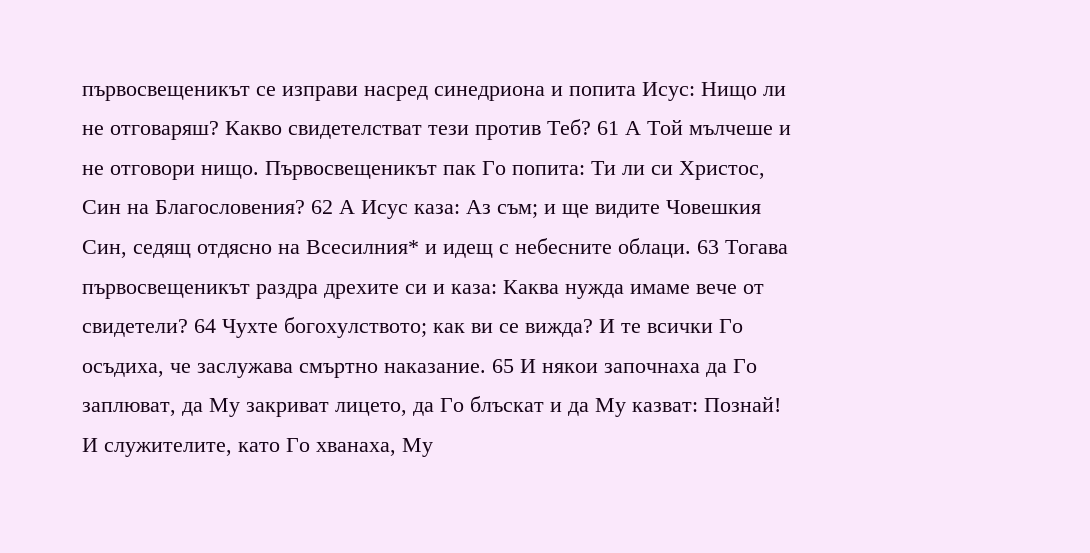първосвещеникът се изправи насред синедриона и попита Исус: Нищо ли не отговаряш? Какво свидетелстват тези против Теб? 61 А Той мълчеше и не отговори нищо. Първосвещеникът пак Го попита: Ти ли си Христос, Син на Благословения? 62 А Исус каза: Аз съм; и ще видите Човешкия Син, седящ отдясно на Всесилния* и идещ с небесните облаци. 63 Тогава първосвещеникът раздра дрехите си и каза: Каква нужда имаме вече от свидетели? 64 Чухте богохулството; как ви се вижда? И те всички Го осъдиха, че заслужава смъртно наказание. 65 И някои започнаха да Го заплюват, да Му закриват лицето, да Го блъскат и да Му казват: Познай! И служителите, като Го хванаха, Му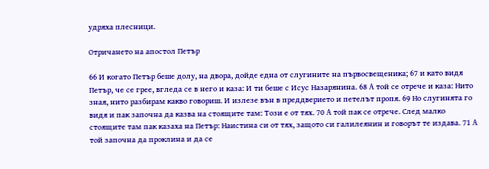удряха плесници.

Отричането на апостол Петър

66 И когато Петър беше долу, на двора, дойде една от слугините на първосвещеника; 67 и като видя Петър, че се грее, вгледа се в него и каза: И ти беше с Исус Назарянина. 68 А той се отрече и каза: Нито зная, нито разбирам какво говориш. И излезе вън в преддверието и петелът пропя. 69 Но слугинята го видя и пак започна да казва на стоящите там: Този е от тях. 70 А той пак се отрече. След малко стоящите там пак казаха на Петър: Наистина си от тях, защото си галилеянин и говорът те издава. 71 А той започна да проклина и да се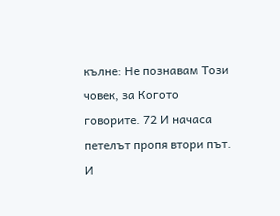кълне: Не познавам Този човек, за Когото говорите. 72 И начаса петелът пропя втори път. И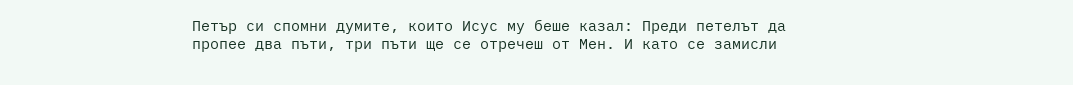Петър си спомни думите, които Исус му беше казал: Преди петелът да пропее два пъти, три пъти ще се отречеш от Мен. И като се замисли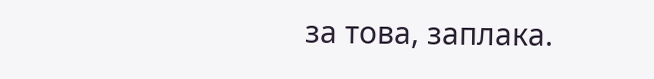за това, заплака.